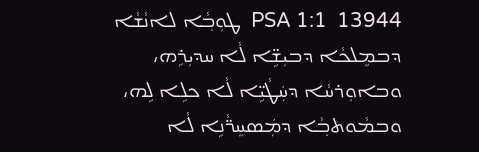13944  PSA 1:1  ܛܘܼܒ݂ܵܐ ܠܐܢܵܫܵܐ ܕܒܡܸܠܟܵܐ ܕܒܝܼܫܹ̈ܐ ܠܵܐ ܚܕܝܼܪܹܗ، ܘܒܐܘܼܪܚܵܐ ܕܚܲܛܵܝܹ̈ܐ ܠܵܐ ܟܠܹܐ ܠܹܗ، ܘܒܡܵܘܬܒ݂ܵܐ ܕܡܲܣܚܸܪ̈ܵܢܹܐ ܠܵܐ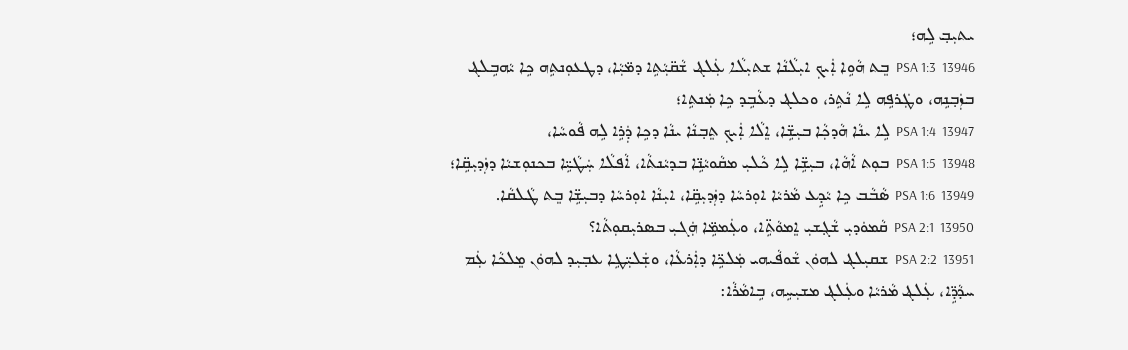ܝܬܝܼܒ݂ ܠܹܗ؛
13946  PSA 1:3  ܒܸܬ ܗܵܘܹܐ ܐܲܝܟ݂ ܐܝܼܠܵܢܵܐ ܫܬܝܼܠܵܐ ܥܲܠܔ ܫܵܩ̈ܝܼܵܬܹ‌ܐ ܕܡ̈ܝܼܵܐ، ܕܛܥܘܼܢܬܹܗ ܟܹܐ ܝܵܗܒܹܠܔ ܒܙܲܒ݂ܢܹܗ، ܘܛܲܪܦܹܗ ܠܹܐ ܢܵܬܹܪ، ܘܟܠܔ ܕܥܵܒܹܕ ܟܹܐ ܡܲܢܬܹ‌ܐ؛
13947  PSA 1:4  ܠܹܐ ܝܢܵܐ ܗܵܕܟ݂ܵܐ ܒܝܼܫܹ̈ܐ، ܐܸܠܵܐ ܐܲܝܟ݂ ܬܸܒ݂ܢܵܐ ܝܢܵܐ ܕܟܹܐ ܕܲܪܹܐ ܠܹܗ ܦܵܘܚܵܐ،
13948  PSA 1:5  ܒܘܼܬ ܐܵܗܵܐ، ܒܝܼܫܹ̈ܐ ܠܹܐ ܟܵܠܝܼ ܡܩܵܘܝܵܢܹ̈ܐ ܒܕܝܵܢܬܵ‌ܐ، ܐܵܦܠܵܐ ܚܲܛܵܝܹ̈ܐ ܒܟܢܘܼܫܝܵܐ ܕܙܲܕܝܼܩܹ̈ܐ؛
13949  PSA 1:6  ܣܵܒܵܒ ܟܹܐ ܝܵܕܹܥ ܡܵܪܝܵܐ ܐܘܼܪܚܵܐ ܕܙܲܕܝܼܩܹ̈ܐ، ܐܝܼܢܵܐ ܐܘܼܪܚܵܐ ܕܒܝܼܫܹ̈ܐ ܒܸܬ ܛܵܠܩܵܐ.
13950  PSA 2:1  ܩܵܡܘܿܕܝܼ ܫܵܓ݂ܫܝܼ ܐܸܡܘܵܬܹ̈‌ܐ، ܘܥܲܡܡܹ̈ܐ ܗܲܓܝܼ ܒܣܪܝܼܩܘܼܬܵ‌ܐ؟
13951  PSA 2:2  ܫܩܝܼܠܔ ܠܗܘܿܢ ܫܵܘܦܵܝܗ‌ܝ ܡܲܠܟܹ̈ܐ ܕܐܲܪܥܵܐ، ܘܫܲܠܝܼ̈ܛܹܐ ܥܒ݂ܝܼܕ ܠܗܘܿܢ ܡܸܠܟܵܐ ܥܲܡ ܚܕܵܕܹ̈ܐ، ܥܲܠܔ ܡܵܪܝܵܐ ܘܥܲܠܔ ܡܫܝܼܚܹܗ، ܒܹܐܡܵܪܵܐ: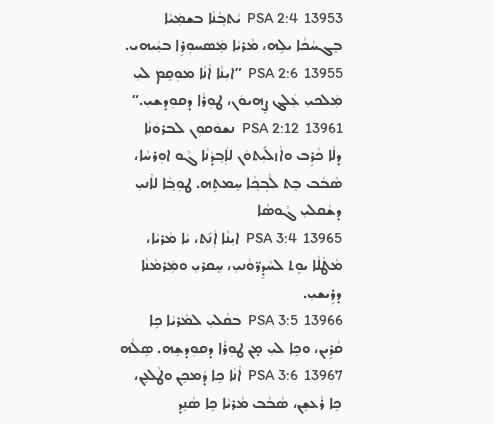13953  PSA 2:4  ܝܵܬܒ݂ܵܢܵܐ ܒܫܡܲܝܵܐ ܒܸܓܚܵܟܵܐ ܝܠܹܗ، ܡܵܪܝܵܐ ܡܲܣܚܘܼܪܹܐ ܒܝܼܵܝܗ‌ܝ.
13955  PSA 2:6  ”ܐܝܼܢܵܐ ܐܵܢܵܐ ܡܘܼܩܸܡ ܠܝܼ ܡܲܠܟܝܼ ܥܲܠܔ ܨܸܗܝܘܿܢ، ܛܘܼܪܵܐ ܕܩܘܼܕܫܝܼ.“
13961  PSA 2:12  ܢܫܘܿܩܘܼܢ ܠܒܪܘܿܢܵܐ ܕܠܵܐ ܟܵܪܹܒ ܘܐܵܙܠ݇ܝܼܬܘܿܢ ܠܐܲܒ݂ܕܵܢܵܐ ܓܵܘ ܐܘܼܪܚܵܐ، ܣܵܒܵܒ ܒܸܬ ܠܵܒ݂ܟ݂ܵܐ ܚܸܡܬܹܗ. ܛܘܼܒ݂ܵܐ ܠܐܵܢܝܼ ܕܫܵܩܠܝܼ ܓܵܘܣܵܐ
13965  PSA 3:4  ܐܝܼܢܵܐ ܐܲܢ݇ܬ، ܝܵܐ ܡܵܪܝܵܐ، ܡܵܛܵܠܵܐ ܝܘܸܬ ܠܚܵܕܸܪ̈ܘܵܢܝܼ، ܚܸܩܪܝܼ ܘܡܲܪܡܵܢܵܐ ܕܪܹܝܫܝܼ.
13966  PSA 3:5  ܒܩܵܠܝܼ ܠܡܵܪܝܵܐ ܟܹܐ ܩܵܪܹܝܢ، ܘܟܹܐ ܠܝܼ ܡ̣ܢ ܛܘܼܪܵܐ ܕܩܘܼܕܫܹܗ. ܣܹܠܵܗ
13967  PSA 3:6  ܐܵܢܵܐ ܟܹܐ ܕܵܡܟܹܢ ܘܛܵܠܥܹܢ، ܟܹܐ ܪܵܥܫܹܢ، ܣܵܒܵܒ ܡܵܪܝܵܐ ܟܹܐ ܣܵܢܹܕ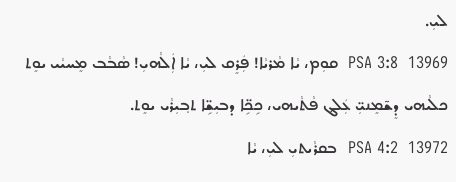ܠܝܼ.
13969  PSA 3:8  ܩܘܼܡ، ܝܵܐ ܡܵܪܝܵܐ! ܦܲܪܸܩ ܠܝܼ، ܝܵܐ ܐܲܠܵܗ‌ܝܼ! ܣܵܒܵܒ ܡܸܚܝܵܝ ܝܘܸܬ ܟܠܵܝܗ‌ܝ ܕܸܫ̃ܡܸܢܝܼ̈ ܥܲܠܔ ܦܵܬܵܝܗ‌ܝ، ܟܹܟܹ̈ܐ ܕܒܝܼܫܹ̈ܐ ܬܒ݂ܝܼܪܵܝ ܝܘܸܬ.
13972  PSA 4:2  ܒܩܪܵܝܬ‌ܝܼ ܠܝܼ، ܝܵܐ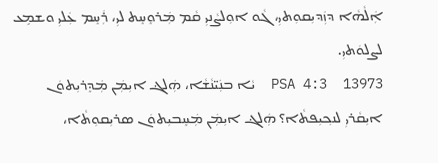ܐܲܠܵܗܵܐ ܕܙܲܕܝܼܩܘܼܬ‌ܝܼ، ܓܵܘ ܐܘܼܠܨܵܢܝܼ ܩܵܡ ܡܲܪܘܸܚܸܬ ܠܝܼ، ܪܲܚܸܡ ܥܲܠܝܼ ܘܫܡܹܥ ܠܨܠܘܿܬ‌ܝܼ.
13973  PSA 4:3  ܝܵܐ ܒܢܲܝ̈ܢܵܫܵܐ، ܗܲܠܔ ܐܝܼܡܲܢ ܡܲܕܸܪܝܼܬܘܿܢ ܐܝܼܩܵܪܝܼ ܠܢܟ݂ܝܼܦܬܵ‌ܐ؟ ܗܲܠܔ ܐܝܼܡܲܢ ܡܲܚܸܒܝܼܬܘܿܢ ܣܪܝܼܩܘܼܬܵ‌ܐ،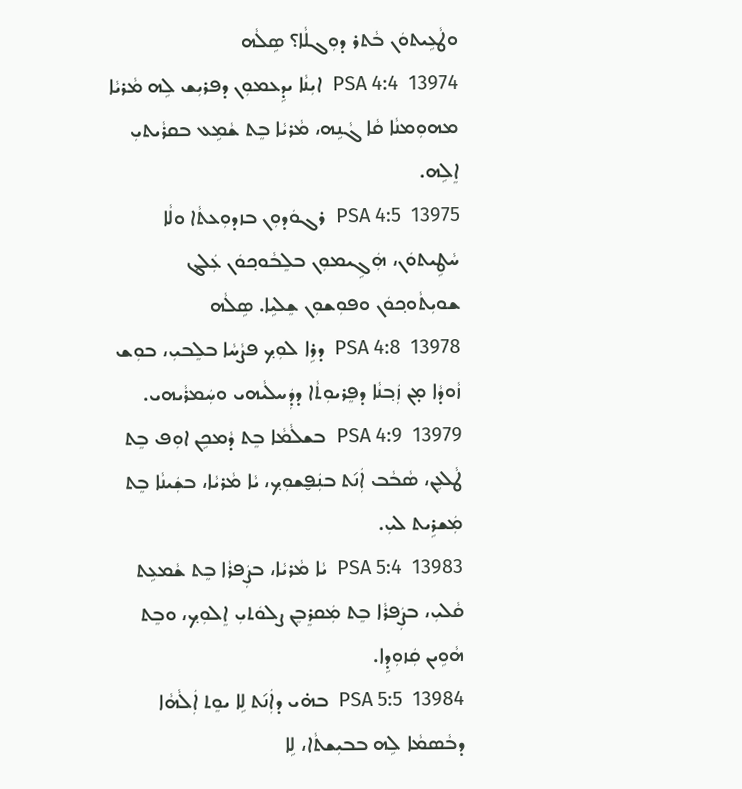ܘܛܵܥܹܝܬܘܿܢ ܒܵܬܪ ܕܘܼܓܠܵܐ؟ ܣܹܠܵܗ
13974  PSA 4:4  ܐܝܼܢܵܐ ܝܕܹܥܡܘܼܢ ܕܦܪܝܼܫ ܠܹܗ ܡܵܪܝܵܐ ܡܗܘܼܡܢܵܐ ܩܵܐ ܓܵܢܹܗ، ܡܵܪܝܵܐ ܒܸܬ ܫܵܡܹܥ ܒܩܪܵܝܬ‌ܝܼ ܐܸܠܹܗ.
13975  PSA 4:5  ܪܓܘܿܕܘܼܢ ܒܙܕܘܼܥܬܵ‌ܐ ܘܠܵܐ ܚܵܛܹܝܬܘܿܢ، ܗܲܓܹܝܡܘܼܢ ܒܠܸܒܵܘܟ݂ܘܿܢ ܥܲܠܔ ܫܘܝܼܬܵܘܟ݂ܘܿܢ ܘܦܘܼܫܘܼܢ ܫܸܠܝܹܐ. ܣܹܠܵܗ
13978  PSA 4:8  ܕܪܹܐ ܠܘܼܟ݂ ܦܨܵܚܵܐ ܒܠܸܒܝܼ، ܒܘܼܫ ܙܵܘܕܵܐ ܡ̣ܢ ܙܲܒ݂ܢܵܐ ܕܦܸܪܝܘܼܬܵ‌ܐ ܕܕܲܚܠܵܝܗ‌ܝ ܘܚܲܡܪܵܝܗ‌ܝ.
13979  PSA 4:9  ܒܫܠܵܡܵܐ ܒܸܬ ܕܵܡܟܹܢ ܐܘܼܦ ܒܸܬ ܛܵܠܥܹܢ، ܣܵܒܵܒ ܐܲܢ݇ܬ ܒܢܲܦ̮ܫܘܼܟ݂، ܝܵܐ ܡܵܪܝܵܐ، ܒܫܲܝܢܵܐ ܒܸܬ ܡܲܫܪܹܝܬ ܠܝܼ.
13983  PSA 5:4  ܝܵܐ ܡܵܪܝܵܐ، ܒܨܲܦܪܵܐ ܒܸܬ ܫܵܡܥܹܬ ܩܵܠܝܼ، ܒܨܲܦܪܵܐ ܒܸܬ ܡܲܩܪܸܒܸܢ ܨܠܘܿܬ‌ܝܼ ܐܸܠܘܼܟ݂، ܘܒܸܬ ܗܵܘܹܝܢ ܩܲܙܘܼܕܹܐ.
13984  PSA 5:5  ܒܗ̇ܝ ܕܐܲܢ݇ܬ ܠܹܐ ܝܘܸܬ ܐܲܠܵܗܵܐ ܕܒܵܣܡܵܐ ܠܹܗ ܒܒܝܼܫܬܵ‌ܐ، ܠܹܐ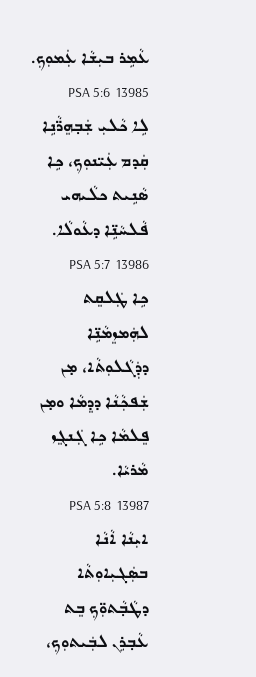ܥܵܡܹܪ ܒܝܼܫܵܐ ܥܲܡܘܼܟ݂.
13985  PSA 5:6  ܠܹܐ ܟܵܠܝܼ ܫܲܒ݂ܗܸܪ̈ܵܢܹܐ ܩܲܕܡ ܥܲܝ̈ܢܘܼܟ݂، ܟܹܐ ܣܵܢܹܝܬ ܟܠܵܝܗ‌ܝ ܦܵܠܚܵܢܹ̈ܐ ܕܥܵܘܠܵܐ.
13986  PSA 5:7  ܟܹܐ ܛܲܠܩܸܬ ܠܗܲܡܙܸܡܵܢܹ̈ܐ ܕܕܲܓܵܠܘܼܬܵ‌ܐ، ܡ̣ܢ ܫܲܦܟ݂ܵܢܵܐ ܕܕܸܡܵܐ ܘܡ̣ܢ ܦܸܠܡܵܐ ܟܹܐ ܓܲܢܓܸܙ ܡܵܪܝܵܐ.
13987  PSA 5:8  ܐܝܼܢܵܐ ܐܵܢܵܐ ܒܣܲܓܝܼܐܘܼܬܵ‌ܐ ܕܛܵܒ݂ܵܬܘܼ̈ܟ݂ ܒܸܬ ܥܵܒ݂ܪܹܢ ܠܒܲܝܬܘܼܟ݂،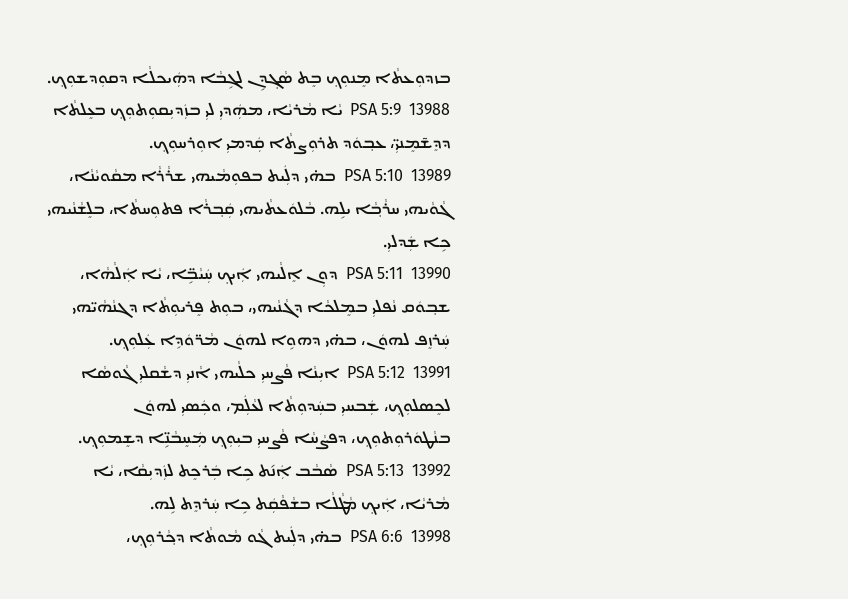ܒܙܕܘܼܥܬܵ‌ܐ ܡܸܢܘܼܟ݂ ܒܸܬ ܣܵܓ݂ܕܹܢ ܠܓܹܒܵܐ ܕܗܲܝܟܠܵܐ ܕܩܘܼܕܫܘܼܟ݂.
13988  PSA 5:9  ܝܵܐ ܡܵܪܝܵܐ، ܡܗܲܕܝܼ ܠܝܼ ܒܙܲܕܝܼܩܘܼܬܘܼܟ݂ ܒܥܸܠܬܵ‌ܐ ܕܕܸܫ̃ܡܸܢܝܼ̈، ܥܒ݂ܘܿܕ ܬܪܘܼܨܬܵ‌ܐ ܩܲܕܡܝܼ ܐܘܼܪܚܘܼܟ݂.
13989  PSA 5:10  ܒܗ̇ܝ ܕܠܲܝܬ ܒܦܘܼܡܵܝܗ‌ܝ ܫܪܵܪܵܐ ܡܩܵܘܝܵܢܵܐ، ܓܵܘܵܝܗ‌ܝ ܚܪܵܒ݂ܵܐ ܝܠܹܗ. ܒܵܠܘܿܥܬܵܝܗ‌ܝ ܩܲܒ݂ܪܵܐ ܦܬܘܼܚܬܵ‌ܐ، ܒܠܸܫܵܢܵܝܗ‌ܝ ܟܹܐ ܫܲܕܠܝܼ.
13990  PSA 5:11  ܕܘܼܢ ܐܸܠܵܝܗ‌ܝ ܐܲܝܟ݂ ܚܲܝܵܒܹ̈ܐ، ܝܵܐ ܐܲܠܵܗܵܐ، ܫܒ݂ܘܿܩ ܢܵܦܠܝܼ ܒܡܸܠܟܵܐ ܕܓܵܢܵܝܗ‌ܝ، ܒܘܼܬ ܦܸܪܝܘܼܬܵ‌ܐ ܕܓܢܵܗܵܝ̈ܗ‌ܝ ܚܲܪܙܸܦ ܠܗܘܿܢ، ܒܗ̇ܝ ܕܗܘܹܐ ܠܗܘܿܢ ܡܵܪ̈ܘܿܕܹܐ ܥܲܠܘܼܟ݂.
13991  PSA 5:12  ܐܝܼܢܵܐ ܦܵܨܚܝܼ ܟܠܵܝܗ‌ܝ ܐܵܢܝܼ ܕܫܵܩܠܝܼ ܓܵܘܣܵܐ ܠܟܸܣܠܘܼܟ݂، ܫܲܒܚܝܼ ܒܚܲܕܘܼܬܵ‌ܐ ܠܥܵܠܲܡ، ܘܟܲܣܝܼ ܠܗܘܿܢ ܒܢܵܛܘܿܪܘܼܬܘܼܟ݂، ܕܦܨܵܚܵܐ ܦܵܨܚܝܼ ܒܝܼܘܼܟ݂ ܡܲܚܸܒܵܢܹ̈ܐ ܕܫܸܡܘܼܟ݂.
13992  PSA 5:13  ܣܵܒܵܒ ܐܲܢ݇ܬ ܟܹܐ ܒܲܪܟܸܬ ܠܙܲܕܝܼܩܵܐ، ܝܵܐ ܡܵܪܝܵܐ، ܐܲܝܟ݂ ܡܵܛܵܠܵܐ ܒܫܵܦܵܩܲܬ ܟܹܐ ܚܲܪܕܸܬ ܠܹܗ.
13998  PSA 6:6  ܒܗ̇ܝ ܕܠܲܝܬ ܓܵܘ ܡܵܘܬܵ‌ܐ ܕܟ݂ܵܪܘܼܟ݂،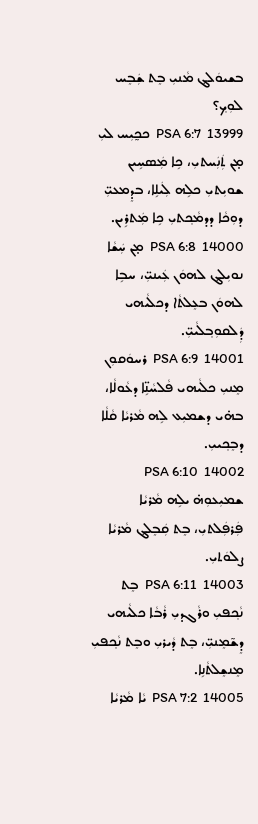ܒܫܝܘܿܠܔ ܡܵܢܝܼ ܒܸܬ ܫܲܒܸܚ ܠܘܼܟ݂؟
13999  PSA 6:7  ܟܟ̰ܝܼܚ ܠܝܼ ܡ̣ܢ ܬܲܢܲܚܬ‌ܝܼ، ܟܹܐ ܡܲܣܚܹܝܢ ܫܘܝܼܬ‌ܝܼ ܟܠܹܗ ܠܲܝܠܹܐ، ܒܕܸܡܥܝܼ̈ ܕܘܼܟܵܐ ܕܕܡܵܟ݂ܬ‌ܝܼ ܟܹܐ ܡܲܬܪܹܝܢ.
14000  PSA 6:8  ܡ̣ܢ ܚܲܫܵܐ ܢܘܝܼܠܔ ܠܗܘܿܢ ܥܲܝܢܝܼ̈، ܚܒܹܐ ܠܗܘܿܢ ܒܥܸܠܬܵ‌ܐ ܕܟܠܵܝܗ‌ܝ ܕܲܠܩܘܼܒ݂ܠܵܝܝܼ̈.
14001  PSA 6:9  ܪܚܘܿܩܘܼܢ ܡܸܢܝܼ ܟܠܵܝܗ‌ܝ ܦܵܠܚܵܢܹ̈ܐ ܕܥܵܘܠܵܐ، ܒܗ̇ܝ ܕܫܡܝܼܥ ܠܹܗ ܡܵܪܝܵܐ ܩܵܠܵܐ ܕܒܸܟ݂ܝܝܼ.
14002  PSA 6:10  ܫܡܝܼܥܘܼܗ̇ ܝܠܹܗ ܡܵܪܝܵܐ ܦܲܪܦܲܠܬ‌ܝܼ، ܒܸܬ ܩܲܒܸܠܔ ܡܵܪܝܵܐ ܨܠܘܿܬ‌ܝܼ.
14003  PSA 6:11  ܒܸܬ ܢܵܟ݂ܦܝܼ ܘܪܵܓܕܝܼ ܪܵܒܵܐ ܟܠܵܝܗ‌ܝ ܕܸܫ̃ܡܸܢܝܼ̈، ܒܸܬ ܕܵܝܪܝܼ ܘܒܸܬ ܢܵܟ݂ܦܝܼ ܡܸܢܫܸܠܬܵܢܹܐ.
14005  PSA 7:2  ܝܵܐ ܡܵܪܝܵܐ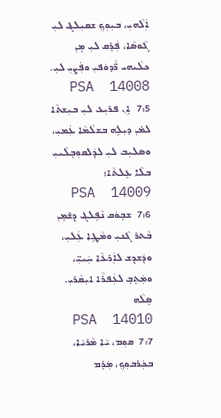ܐܲܠܵܗ‌ܝܼ، ܒܝܼܘܼܟ݂ ܫܩܝܼܠܔ ܠܝܼ ܓܵܘܣܵܐ، ܦܲܪܸܩ ܠܝܼ ܡ̣ܢ ܟܠܵܝܗ‌ܝ ܪ̈ܵܕܘܿܦܝܼ ܘܦܲܨܝܼ ܠܝܼ.
14008  PSA 7:5  ܐܸܢ ܦܪܝܼܥ ܠܝܼ ܒܝܼܫܬܵ‌ܐ ܠܡ̇ܢ ܕܝܼܠܹܗ ܒܫܠܵܡܵܐ ܥܲܡܝܼ، ܘܣܠܝܼܒ ܠܝܼ ܠܕܲܠܩܘܼܒ݂ܠܵܝܝܼ ܒܠܵܐ ܥܸܠܬܵ‌ܐ؛
14009  PSA 7:6  ܫܒ݂ܘܿܩ ܢܵܦܹܠܔ ܕܸܫ̃ܡܸܢ ܒܵܬܪ ܓܵܢܝܼ ܘܡܵܛܹܐ ܥܲܠܝܼ، ܘܕܲܫܕܸܫ ܠܐܲܪܥܵܐ ܚܲܝܝܼ̈، ܘܡܲܬܸܒ݂ ܠܥܲܦܪܵܐ ܐܝܼܩܵܪܝܼ. ܣܹܠܵܗ
14010  PSA 7:7  ܩܘܼܡ، ܝܵܐ ܡܵܪܝܵܐ، ܒܟܲܪܒܘܼܟ݂، ܡܲܪܸܡ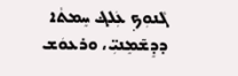ܓܵܢܘܼܟ݂ ܥܲܠܔ ܚܸܡܬܵ‌ܐ ܕܕܸܫ̃ܡܸܢܝܼ̈، ܘܪܥܘܿܫ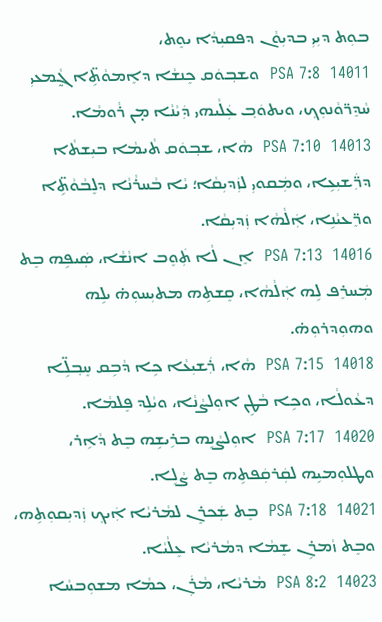ܒܘܼܬ ܕܝܼܝܼ ܒܕܝܼܘܵܢ ܕܦܩܝܼܕܵܐ ܝܘܸܬ،
14011  PSA 7:8  ܘܫܒ݂ܘܿܩ ܟܸܢܫܵܐ ܕܐܸܡܘܵܬܹ̈‌ܐ ܓ̰ܵܡܥܝܼ ܚܵܕܸܪ̈ܘܵܢܘܼܟ݂، ܘܝܬܘܿܒ݂ ܥܲܠܵܝܗ‌ܝ ܕܲܝܵܢܵܐ ܡ̣ܢ ܪܵܘܡܵܐ.
14013  PSA 7:10  ܗܵܐ، ܫܒ݂ܘܿܩ ܬܵܝܡܵܐ ܒܝܼܫܬܵ‌ܐ ܕܪ̈ܲܫܝܼܥܹܐ، ܘܡܲܩܘܝܼ ܠܙܲܕܝܼܩܵܐ؛ ܝܵܐ ܒܵܚܪܵܢܵܐ ܕܠܸܒܵܘܵܬܹ̈‌ܐ ܘܪܸ̈ܥܝܵܢܹܐ، ܐܲܠܵܗܵܐ ܙܲܕܝܼܩܵܐ.
14016  PSA 7:13  ܐܸܢ ܠܵܐ ܬܲܘܸܒ ܐܢܵܫܵܐ، ܣܲܝܦܹܗ ܒܸܬ ܡܲܚܪܸܦ ܠܹܗ ܐܲܠܵܗܵܐ، ܩܸܫܬܹܗ ܡܬܝܼܚܘܼܗ̇ ܝܠܹܗ ܘܗܘܼܕܪܘܼܗ̇.
14018  PSA 7:15  ܗܵܐ، ܪܲܫܝܼܥܵܐ ܟܹܐ ܕܵܒܹܩ ܚܸܒ݂ܠܹ̈ܐ ܕܥܵܘܠܵܐ، ܘܟܹܐ ܒܵܛܹܢ ܐܘܼܠܨܵܢܵܐ، ܘܝܵܠܹܕ ܦܸܠܡܵܐ.
14020  PSA 7:17  ܐܘܼܠܨܵܢܹܗ ܒܪܹܝܫܹܗ ܒܸܬ ܕܵܐܹܪ، ܘܛܠܘܼܡܝܹܗ ܠܩܲܪܩܲܦܬܹܗ ܒܸܬ ܨܵܠܹܐ.
14021  PSA 7:18  ܒܸܬ ܫܲܟܪܸܢ ܠܡܵܪܝܵܐ ܐܲܝܟ݂ ܙܲܕܝܼܩܘܼܬܹܗ، ܘܒܸܬ ܙܵܡܪܹܢ ܫܸܡܵܐ ܕܡܵܪܝܵܐ ܥܸܠܵܝܵܐ.
14023  PSA 8:2  ܡܵܪܝܵܐ، ܡܵܪܲܢ، ܟܡܵܐ ܡܫܘܼܒܚܵܐ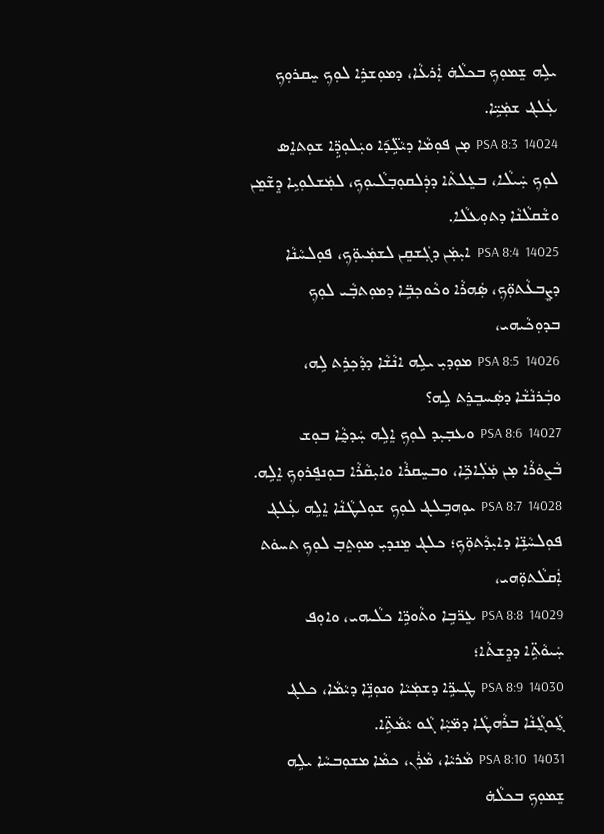ܝܠܹܗ ܫܸܡܘܼܟ݂ ܒܟܠܵܗ̇ ܐܲܪܥܵܐ، ܕܡܘܼܫܪܹܐ ܠܘܼܟ݂ ܚܸܩܪܘܼܟ݂ ܥܲܠܔ ܫܡܲܝܹ̈ܐ.
14024  PSA 8:3  ܡ̣ܢ ܦܘܼܡܵܐ ܕܝܵܠܹ̈ܕ݇ܐ ܘܝܲܠܘܼܕܹ̈ܐ ܫܘܼܬܐܸܣ ܠܘܼܟ݂ ܚܲܝܠܵܐ، ܒܥܸܠܬܵ‌ܐ ܕܕܲܠܩܘܼܒ݂ܠܵܝܘܼܟ݂، ܠܡܲܫܠܘܼܝܹܐ ܕܸܫ̃ܡܸܢ ܘܫܵܩܠܵܢܵܐ ܕܬܘܼܥܠܵܐ.
14025  PSA 8:4  ܐܝܼܡܲܢ ܕܓܲܫܩܸܢ ܠܫܡܲܝܘܼ̈ܟ݂، ܦܘܼܠܚܵܢܵܐ ܕܨܸܒܥܵܬܘܼ̈ܟ݂، ܣܲܗܪܵܐ ܘܟܵܘܟ݂ܒܹ̈ܐ ܕܡܘܼܬܒ݂ܵܝ ܠܘܼܟ݂ ܒܕܘܼܟܵܝܗ‌ܝ،
14026  PSA 8:5  ܡܘܼܕܝܼ ܝܠܹܗ ܐܢܵܫܵܐ ܕܕܵܟ݂ܪܹܬ ܠܹܗ، ܘܒܲܪܢܵܫܵܐ ܕܣܲܚܒܸܪܸܬ ܠܹܗ؟
14027  PSA 8:6  ܘܥܒ݂ܝܼܕ ܠܘܼܟ݂ ܐܸܠܹܗ ܚܲܕܟ̰ܵܐ ܒܘܼܫ ܒܵܨܘܿܪܵܐ ܡ̣ܢ ܡܲܠܲܐܟܹ̈ܐ، ܘܒܚܸܩܪܵܐ ܘܐܝܼܩܵܪܵܐ ܒܘܼܢܦܸܪܘܼܟ݂ ܐܸܠܹܗ.
14028  PSA 8:7  ܝܘܼܗܒܹܠܔ ܠܘܼܟ݂ ܫܘܼܠܛܵܢܵܐ ܐܸܠܹܗ ܥܲܠܔ ܦܘܼܠܚܵܢܹ̈ܐ ܕܐܝܼܕܵܬܘܼ̈ܟ݂؛ ܟܠܔ ܡܸܢܕܝܼ ܡܘܼܬܸܒ݂ ܠܘܼܟ݂ ܬܚܘܿܬ ܐܲܩܠܵܬܘܼ̈ܗ‌ܝ،
14029  PSA 8:8  ܥܸܪ̈ܒܹܐ ܘܬܵܘܪܹ̈ܐ ܟܠܵܝܗ‌ܝ، ܘܐܘܼܦ ܚܲܝܘܵܬܹ̈‌ܐ ܕܕܸܫܬܵ‌ܐ؛
14030  PSA 8:9  ܛܲܝܪܹ̈ܐ ܕܫܡܲܝܵܐ ܘܢܘܼܢܹ̈ܐ ܕܝܵܡܵܐ، ܟܠܔ ܓ̰ܵܘܓ̰ܵܢܵܐ ܒܪܵܗܛܵܐ ܕܡ̈ܝܼܵܐ ܓܵܘ ܝܵܡܵܬܹ̈‌ܐ.
14031  PSA 8:10  ܡܵܪܝܵܐ، ܡܵܪܲܢ، ܟܡܵܐ ܡܫܘܼܒܚܵܐ ܝܠܹܗ ܫܸܡܘܼܟ݂ ܒܟܠܵܗ̇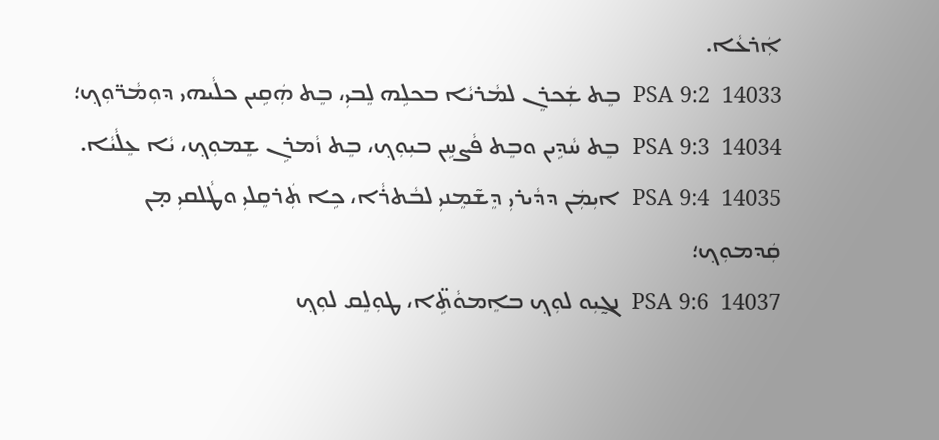ܐܲܪܥܵܐ.
14033  PSA 9:2  ܒܸܬ ܫܲܟܪܸܢ ܠܡܵܪܝܵܐ ܒܟܠܹܗ ܠܸܒܝܼ، ܒܸܬ ܗܲܩܹܝܢ ܟܠܵܝܗ‌ܝ ܕܘܼܡܵܪ̈ܘܼܟ݂؛
14034  PSA 9:3  ܒܸܬ ܚܵܕܹܝܢ ܘܒܸܬ ܦܵܨܚܹܢ ܒܝܼܘܼܟ݂، ܒܸܬ ܙܵܡܪܹܢ ܫܸܡܘܼܟ݂، ܝܵܐ ܥܸܠܵܝܵܐ.
14035  PSA 9:4  ܐܝܼܡܲܢ ܕܕܵܝܪܝܼ ܕܸܫ̃ܡܸܢܝܼ ܠܒܵܬܪܵܐ، ܟܹܐ ܬܲܪܩܸܠܝܼ ܘܛܵܠܩܝܼ ܡ̣ܢ ܩܲܕܡܘܼܟ݂؛
14037  PSA 9:6  ܢܓ̰ܝܼܘ ܠܘܼܟ݂ ܒܐܸܡܘܵܬܹ̈‌ܐ، ܛܘܼܠܸܩ ܠܘܼܟ݂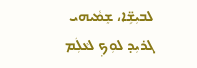ܠܒܝܼܫܹ̈ܐ، ܫܸܡܵܝܗ‌ܝ ܓܪܝܼܕ ܠܘܼܟ݂ ܠܥܵܠܲܡ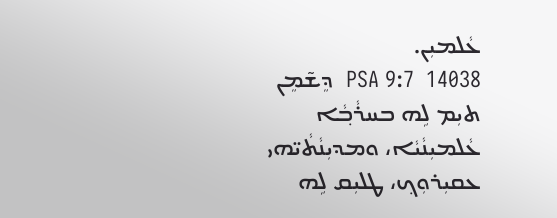ܥܵܠܡܝܼܢ.
14038  PSA 9:7  ܕܸܫ̃ܡܸܢ ܬܝܼܡ ܠܹܗ ܒܚܪܵܒ݂ܵܐ ܥܵܠܡܝܼܢܵܝܵܐ، ܘܡܕܝܼܢܵܬܵܝ̈ܗ‌ܝ ܥܩܝܼܪܘܼܟ݂، ܛܠܝܼܩ ܠܹܗ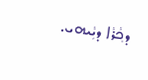ܕܟ݂ܵܪܵܐ ܕܝܼܵܝܗ‌ܝ.